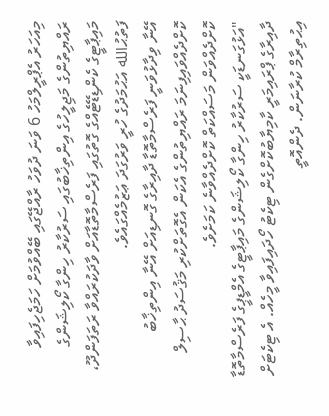މިއަހަރު އެޕްރީލްމަހު 6 ވަނަ ދުވަހު ރާއްޖޭގައި ބޭއްވުމަށް ހަމަޖެހިފައިވާ ރައްޔިތުންގެ މަޖިލީހުގެ އިންތިޚާބުގައި ސަރުކާރު ހިންގާ ކޯލިޝަންގެ މައިޕާޓީގެ ކެންޑިޑޭޓެއްގެ ގޮތުގައި ފަރެސްމާތޮޑާއަށް ވާދަކުރައްވާ ރަތަފަންދޫ، ފަތުޙުالله އަޙުމަދުގެ ހުރީ ވަރުގަދަ ޢަޒުމެއްގައެވެ.
އޭނާ ވިދާޅުވަނީ ފަރެސްމާތޮޑާ ދާއިރާގެ ގޮނޑިއަށް އޭނާ އިންތިޚާބު ކޮށްދެއްވައިފިނަމަ ރައްޔިތުންގެ އެކަން އެގޮތަށްކުރި މަޤުސަދު ޙާސިލް ކޮށްދެއްވަން މަސައްކަތް ކޮށްދެއްވާނެ ކަމަށެވެ.
"އަޅުގަނޑަކީ ސަރުކާރު ހިންގާ ކޯލިޝަންގެ މައިޕާޓީގެ އެމްޑީޕީގެ ފަރެސްމާތޮޑާ ދާއިރާގެ ޕްރައިމަރީ ކާމިޔާބުކޮށްގެން ޓިކެޓު ހޯދައިފައިވާ މީހެއް. އެ ޓިކެޓަށް އިޙުތިރާމް ކުރާނަން. ދެންއޮތީ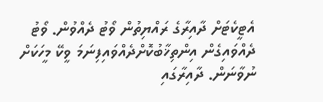އެޓީކެޓަށް ދާއިރާގެ ރައްޔިތުން ވޯޓު ދެއްވުން. ވޯޓު ދެއްވައިގެން އިންތިޚާބުކޮށްދެއްވައިފިނަމަ ވީކޭ މީހަކަށް ނުވާނަން. ދާއިރާގައި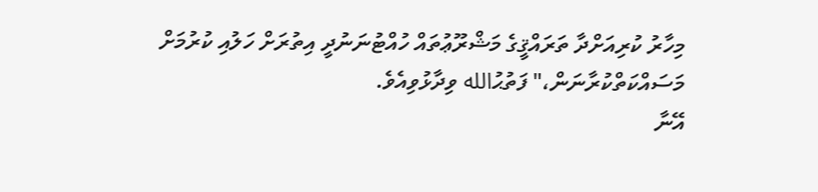މިހާރު ކުރިއަށްދާ ތަރައްޤީގެ މަޝްރޫޢުތައް ހުއްޓުނަނުދީ އިތުރަށް ހަލުއި ކުރުމަށް މަސައްކަތްކުރާނަން،" ފަތުޙުالله ވިދާޅުވިއެވެ.
އޭނާ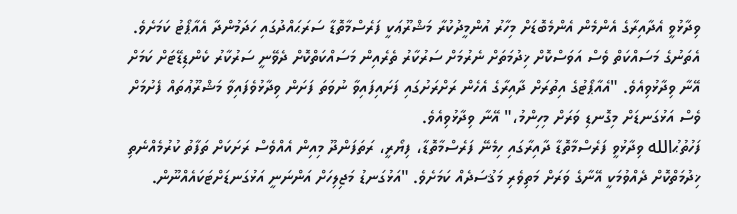ވިދާޅުވީ އެދާއިރާގެ އެންމެން އެންމެބޮޑަށް މިހާރު އުންމީދުކުރާ މަޝްރޫޢަކީ ފަރެސްމާތޮޑާ ސަރަޙައްދުގައި ހަދަމުންދާ އެއާޕޯޓު ކަމަށެވެ. އެތަނުގެ މަސައްކަތް ވެސް އަވަސްކޮށް ޚިދުމަތަށް ނެރުމަށް ސަރުކާރު ތެރެއިން މަސައްކަތްކޮށް ދެވޭނީ ސަރުކާރު ކެންޑިޑޭޓަށް ކަމަށް އޭނާ ވިދާޅުވިއެވެ. "އެއާޕޯޓުގެ އިތުރަށް ދާއިރާގެ އެހެން ރަށްރަށުގައި ފަށައިފައިވާ ނުވަތަ ފަށަން ވިދާޅުވެފައިވާ މަޝްރޫޢުތައް ފެށުމަށް ވެސް އަޅުގަނޑަށް މިގޮނޑި ވަރަށް މިހިންމު،" އޭނާ ވިދާޅުވިއެވެ.
ފަހުތުޙުالله ވިދާޅުވީ ފަރެސްމާތޮޑާ ދާއިރާގައި ހިމެނޭ ފަރެސްމާތޮޑާ، ފިޔޯރީ، ރަތަފަންދޫ މިއިން އެއްވެސް ރަށަކަށް ތަފާތު ކުރުމެއްނެތި ޚިދުމަތްކޮށް ދެއްވުމަކީ އޭނާގެ ވަރަށް މަތިވެރި މަޤުސަދެއް ކަމަށެވެ. "އަޅުގަނޑު މަޖިލިހަށް އަންނަނީ އަޅުގަނޑަށްޓަކައެއްނޫން.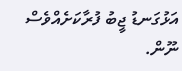އަޅުގަނޑު ޖީބު ފުރާކަށެއްވެސް ނޫން.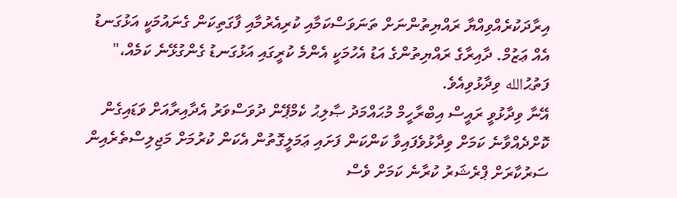އިރާދަކުރެއްވިއްޔާ ރައްޔިތުންނަށް ތަނަވަސްކަމާއި ކުރިއެރުމާއި ފާގަތިކަން ގެނައުމަކީ އަޅުގަނޑު އެއް ޢަޒުމް. ދާއިރާގެ ރައްޔިތުންގެ އަޑު އެހުމަކީ އެންމެ ކުރީގައި އަޅުގަނޑު ގެންގުޅޭނެ ކަމެއް،" ފަތުޙުالله ވިދާޅުވިއެވެ.
އޭނާ ވިދާޅުވީ ރައީސް އިބްރާހީމް މުޙައްމަދު ޞާލިޙު ކެމްޕޭން ދުވަސްވަރު އެދާއިރާއަށް ވަޑައިގެން ކޮށްދެއްވާނެ ކަމަށް ވިދާޅުވެފައިވާ ކަންކަން ފަށައި ޢަމަލީގޮތުން އެކަން ކުރުމަށް މަޖިލިސްތެރެއިން ސަރުކާރަށް ޕްރެޝަރު ކުރާނެ ކަމަށް ވެސް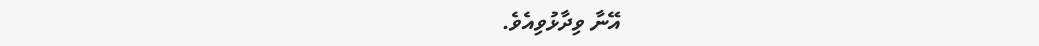އޭނާ ވިދާޅުވިއެވެ.